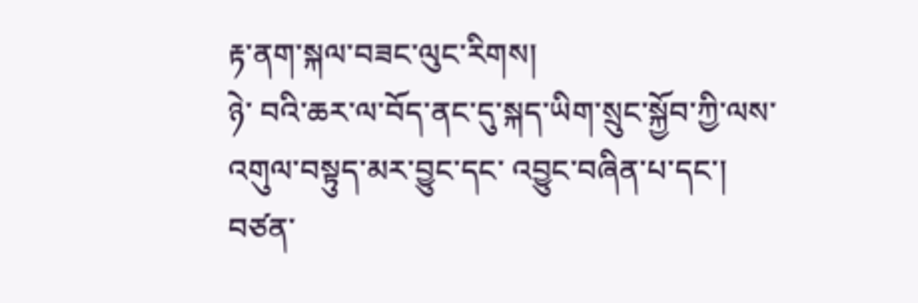རྟ་ནག་སྐལ་བཟང་ལུང་རིགས།
ཉེ་ བའི་ཆར་ལ་བོད་ནང་དུ་སྐད་ཡིག་སྲུང་སྐྱོབ་ཀྱི་ལས་འགུལ་བསྟུད་མར་བྱུང་དང་ འབྱུང་བཞིན་པ་དང་། བཙན་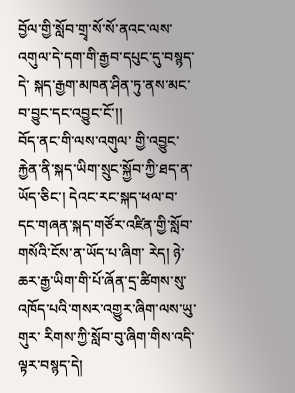བྱོལ་གྱི་སློབ་གྲྭ་སོ་སོ་ནའང་ལས་འགུལ་དེ་དག་གི་རྒྱབ་དཔུང་དུ་བསྙད་དེ་ སྐད་རྒྱག་མཁན་ཤིན་ཏུ་ནས་མང་བ་བྱུང་དང་འབྱུང་ངོ་།།
བོད་ནང་གི་ལས་འགུལ་ གྱི་འབྱུང་རྐྱེན་ནི་སྐད་ཡིག་སྲུང་སྐྱོབ་ཀྱི་ཐད་ན་ཡོད་ཅིང་། དེའང་རང་སྐད་ཕལ་བ་དང་གཞན་སྐད་གཙོར་འཛིན་གྱི་སློབ་གསོའི་ངོས་ན་ཡོད་པ་ཞིག་ རེད། ཉེ་ཆར་རྒྱ་ཡིག་གི་པོ་ཞོན་དྲ་ཚིགས་སུ་འཁོད་པའི་གསར་འགྱུར་ཞིག་ལས་ཡུ་གུར་ རིགས་ཀྱི་སློབ་བུ་ཞིག་གིས་འདི་ལྟར་བསྙད་དེ།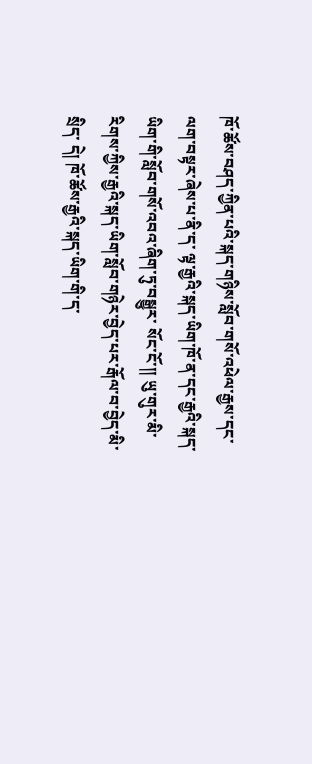ཁོ་ཚོས་བཤད་ཀྱིན་པའི་སྐད་གཉིས་སློབ་གསོ་འཕེལ་རྒྱས་དང་ལག་བསྟར་ཞེས་པ་ནི་ད་ ལྟ་རྒྱའི་སྐད་ཡིག་ཁོ་ན་དང་རྒྱའི་སྐད་ཡིག་གི་སློབ་གསོ་འབའ་ཞིག་ཏུ་བསྒྱུར་ སོང་ངོ་།། ཡུ་གུར་མི་རིགས་ཀྱིས་རྒྱའི་སྐད་ཡིག་སློབ་གཉེར་བྱེད་པར་རྒོལ་བ་བྱེད་མི་སྲིད་ དེ། ཁོ་ཚོས་རྒྱའི་སྐད་ཡིག་གི་ད་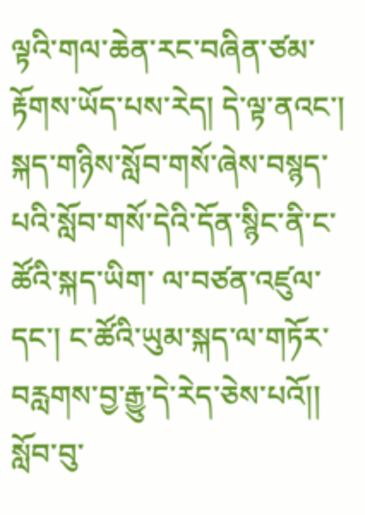ལྟའི་གལ་ཆེན་རང་བཞིན་ཙམ་རྟོགས་ཡོད་པས་རེད། དེ་ལྟ་ནའང་།
སྐད་གཉིས་སློབ་གསོ་ཞེས་བསྙད་པའི་སློབ་གསོ་དེའི་དོན་སྙིང་ནི་ང་ཚོའི་སྐད་ཡིག་ ལ་བཙན་འཛུལ་དང་། ང་ཚོའི་ཡུམ་སྐད་ལ་གཏོར་བརླགས་བྱ་རྒྱུ་དེ་རེད་ཅེས་པའོ།། སློབ་བུ་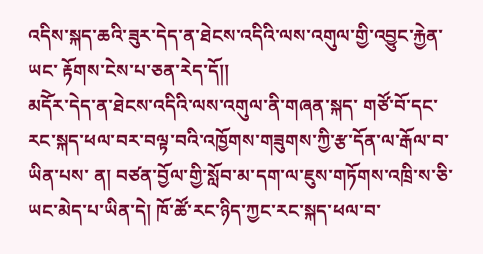འདིས་སྐད་ཆའི་ཟུར་དེད་ན་ཐེངས་འདིའི་ལས་འགུལ་གྱི་འབྱུང་རྐྱེན་ཡང་ རྟོགས་ངེས་པ་ཅན་རེད་དོ།།
མདོེར་དེད་ན་ཐེངས་འདིའི་ལས་འགུལ་ནི་གཞན་སྐད་ གཙོ་བོ་དང་རང་སྐད་ཕལ་བར་བལྟ་བའི་འཁྱོགས་གཟུགས་ཀྱི་རྩ་དོན་ལ་རྒོལ་བ་ཡིན་པས་ ན། བཙན་བྱོལ་གྱི་སློབ་མ་དག་ལ་ཇུས་གཏོགས་འཁྲི་ས་ཅི་ཡང་མེད་པ་ཡིན་དེ། ཁོ་ཚོ་རང་ཉིད་ཀྱང་རང་སྐད་ཕལ་བ་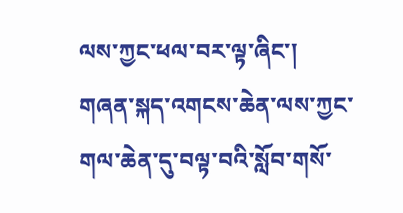ལས་ཀྱང་ཕལ་བར་ལྟ་ཞིང་། གཞན་སྐད་འགངས་ཆེན་ལས་ཀྱང་གལ་ཆེན་དུ་བལྟ་བའི་སློབ་གསོ་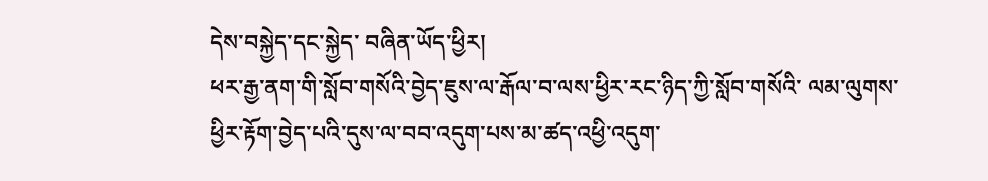དེས་བསྐྱེད་དང་སྐྱེད་ བཞིན་ཡོད་ཕྱིར།
ཕར་རྒྱ་ནག་གི་སློབ་གསོའི་བྱེད་ཇུས་ལ་རྒོལ་བ་ལས་ཕྱིར་རང་ཉིད་ཀྱི་སློབ་གསོའི་ ལམ་ལུགས་ཕྱིར་རྟོག་བྱེད་པའི་དུས་ལ་བབ་འདུག་པས་མ་ཚད་འཕྱི་འདུག་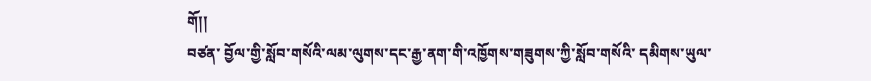གོ།།
བཙན་ བྱོལ་གྱི་སློབ་གསོའི་ལམ་ལུགས་དང་རྒྱ་ནག་གི་འཁྱོགས་གཟུགས་ཀྱི་སློབ་གསོའི་ དམིགས་ཡུལ་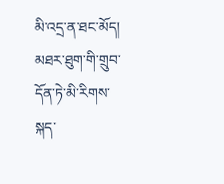མི་འདྲ་ན་ཐང་མོད། མཐར་ཐུག་གི་གྲུབ་དོན་ཏེ་མི་རིགས་སྐད་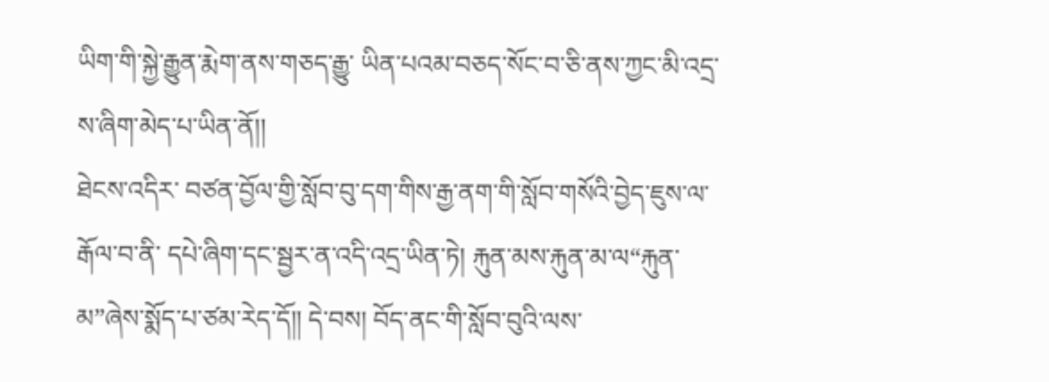ཡིག་གི་སྐྱེ་རྒྱུན་རྨེག་ནས་གཅད་རྒྱུ་ ཡིན་པའམ་བཅད་སོང་བ་ཅི་ནས་ཀྱང་མི་འདྲ་ས་ཞིག་མེད་པ་ཡིན་ནོ།།
ཐེངས་འདིར་ བཙན་བྱོལ་གྱི་སློབ་བུ་དག་གིས་རྒྱ་ནག་གི་སློབ་གསོའི་བྱེད་ཇུས་ལ་རྒོལ་བ་ནི་ དཔེ་ཞིག་དང་སྦྱར་ན་འདི་འདྲ་ཡིན་ཏེ། རྐུན་མས་རྐུན་མ་ལ“རྐུན་མ”ཞེས་སྨོད་པ་ཙམ་རེད་དོ།། དེ་བས། བོད་ནང་གི་སློབ་བུའི་ལས་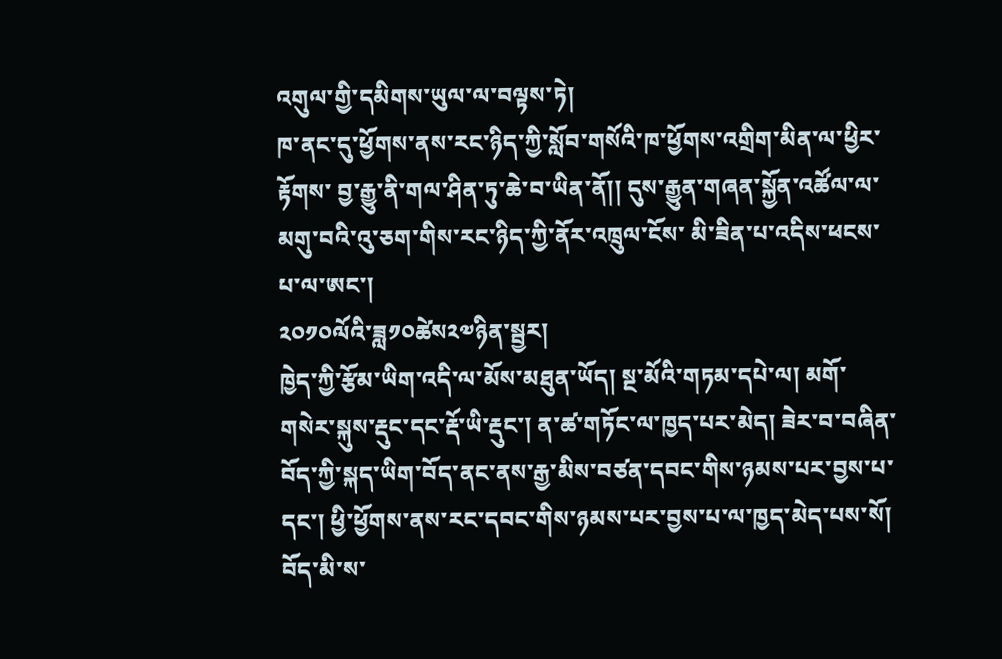འགུལ་གྱི་དམིགས་ཡུལ་ལ་བལྟས་ཏེ།
ཁ་ནང་དུ་ཕྱོགས་ནས་རང་ཉིད་ཀྱི་སློབ་གསོའི་ཁ་ཕྱོགས་འགྲིག་མིན་ལ་ཕྱིར་རྟོགས་ བྱ་རྒྱུ་ནི་གལ་ཤིན་ཏུ་ཆེ་བ་ཡིན་ནོ།། དུས་རྒྱུན་གཞན་སྐྱོན་འཚོལ་ལ་མགུ་བའི་འུ་ཅག་གིས་རང་ཉིད་ཀྱི་ནོར་འཁྲུལ་ངོས་ མི་ཟིན་པ་འདིས་ཕངས་པ་ལ་ཨང་།
༢༠༡༠ལོའི་ཟླ༡༠ཚེས༢༧ཉིན་སྦྱར།
ཁྱེད་ཀྱི་རྩོམ་ཡིག་འདི་ལ་མོས་མཐུན་ཡོད། སྔ་མོའི་གཏམ་དཔེ་ལ། མགོ་གསེར་སྐུས་རྡུང་དང་རྡོ་ཡི་རྡུང་། ན་ཚ་གཏོང་ལ་ཁྱད་པར་མེད། ཟེར་བ་བཞིན་བོད་ཀྱི་སྐད་ཡིག་བོད་ནང་ནས་རྒྱ་མིས་བཙན་དབང་གིས་ཉམས་པར་བྱས་པ་དང་། ཕྱི་ཕྱོགས་ནས་རང་དབང་གིས་ཉམས་པར་བྱས་པ་ལ་ཁྱད་མེད་པས་སོ།
བོད་མི་ས་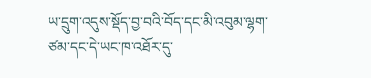ཡ་དྲུག་འདུས་སྡོད་བྱ་བའི་བོད་དང་མི་འབུམ་ལྷག་ཙམ་དང་དེ་ཡང་ཁ་འཐོར་དུ་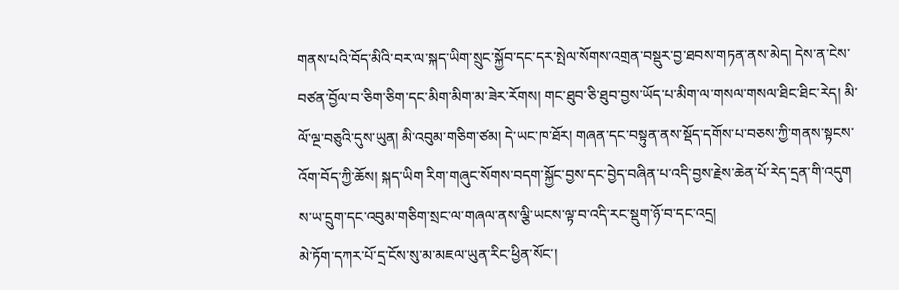གནས་པའི་བོད་མིའི་བར་ལ་སྐད་ཡིག་སྲུང་སྐྱོབ་དང་དར་སྤེལ་སོགས་འགྲན་བསྡུར་བྱ་ཐབས་གཏན་ནས་མེད། དེས་ན་ངེས་བཙན་བྱོལ་བ་ཅིག་ཅིག་དང་མིག་མིག་མ་ཟེར་རོགས། གང་ཐུབ་ཅི་ཐུབ་བྱས་ཡོད་པ་མིག་ལ་གསལ་གསལ་ཐིང་ཐིང་རེད། མི་ལོ་ལྔ་བཅུའི་དུས་ཡུན། མི་འབུམ་གཅིག་ཙམ། དེ་ཡང་ཁ་ཐོར། གཞན་དང་བསྟུན་ནས་སྡོད་དགོས་པ་བཅས་ཀྱི་གནས་སྟངས་འོག་བོད་ཀྱི་ཆོས། སྐད་ཡིག རིག་གཞུང་སོགས་བདག་སྐྱོང་བྱས་དང་བྱེད་བཞིན་པ་འདི་བྱས་རྗེས་ཆེན་པོ་རེད་དྲན་གི་འདུག
ས་ཡ་དྲུག་དང་འབུམ་གཅིག་སྲང་ལ་གཞལ་ནས་ལྕི་ཡངས་ལྟ་བ་འདི་རང་སྡུག་ཉོ་བ་དང་འདྲ།
མེ་ཏོག་དཀར་པོ་དྲ་ངོས་སུ་མ་མཇལ་ཡུན་རིང་ཕྱིན་སོང་།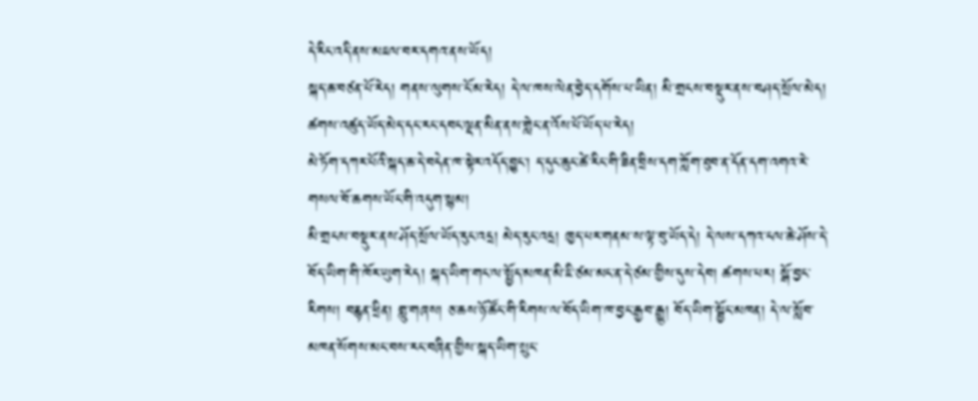དེ་རིང་འདི་ནས་མཇལ་བར་དགའ་ནས་ཡོད།
སྐད་ཆ་བཙན་པོ་རེད། གནས་ལུགས་ངོ་མ་རེད། དེ་ལ་ཁས་ལེན་བྱེད་དགོས་པ་ཡིན། མི་གྲངས་བསྡུར་ནས་བཤད་སྲོལ་མེད། ཚགས་འཚུད་ཡོད་མེད་དང་རང་དབང་ལྡན་མིན་ནས་གླེང་ན་འོས་པོ་ཡོད་པ་རེད།
མེ་ཏོག་དཀར་པོའི་སྐད་ཆ་དེ་བདེན་ཁ་སྟེར་འདོད་བྱུང་། ད་དུང་ཆུང་ཚེ་རིང་གི་ཟིན་བྲིས་དག་ཀློག་ཐུབ་ན་དོན་དག་འགའ་རེ་གསལ་བོ་ཆགས་ཡོང་གི་འདུག་སྙམ།
མི་གྲངས་བསྡུར་ནས་ཤོད་སྲོལ་ཡོད་རུང་འདྲ། མེད་རུང་འདྲ། ཁྱད་པར་གནམ་ས་ལྟ་བུ་ཡོད་དེ། དེ་ལས་དཀའ་ངལ་ཆེ་ཤོས་དེ་བོད་ཡིག་གི་ཁོར་ཡུག་རེད། སྐད་ཡིག་གང་ལ་སྤྱོད་མཁན་མི་ཇི་ཙམ་མང་ན་དེ་ཙམ་གྱིས་དུས་དེབ། ཚགས་པར། སྒོ་བྱང་རིགས། བརྙན་ཕྲིན། གླུ་གཞས། ཅ་ཆས་ཉོ་ཚོང་གི་རིགས་ལ་བོད་ཡིག་ཁ་བྱང་རྒྱབ་རྒྱུ། བོད་ཡིག་སྦྱོང་མཁན། དེ་ལ་སློབ་མཁན་སོགས་མང་བས་རང་བཞིན་གྱིས་སྐད་ཡིག་སྲུང་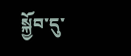སྐྱོབ་དུ་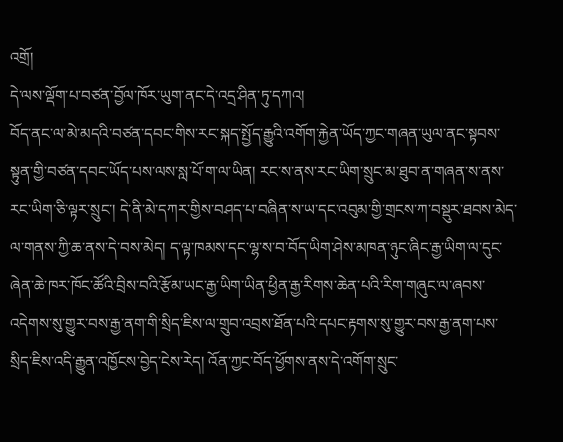འགྲོ།
དེ་ལས་ལྡོག་པ་བཙན་བྱོལ་ཁོར་ཡུག་ནང་དེ་འདྲ་ཤིན་ཏུ་དཀའ།
བོད་ནང་ལ་མེ་མདའི་བཙན་དབང་གིས་རང་སྐད་སྤྱོད་རྒྱུའི་འགོག་རྐྱེན་ཡོད་ཀྱང་གཞན་ཡུལ་ནང་སྟབས་སྟུན་གྱི་བཙན་དབང་ཡོད་པས་ལས་སླ་པོ་ག་ལ་ཡིན། རང་ས་ནས་རང་ཡིག་སྲུང་མ་ཐུབ་ན་གཞན་ས་ནས་རང་ཡིག་ཅི་ལྟར་སྲུང་། དེ་ནི་མེ་དཀར་གྱིས་བཤད་པ་བཞིན་ས་ཡ་དང་འབུམ་གྱི་གྲངས་ཀ་བསྡུར་ཐབས་མེད་ལ་གནས་ཀྱི་ཆ་ནས་དེ་བས་མེད། ད་ལྟ་ཁམས་དང་ལྷ་ས་བ་བོད་ཡིག་ཤེས་མཁན་ཉུང་ཞིང་རྒྱ་ཡིག་ལ་དུང་ཞེན་ཆེ་ཁར་ཁོང་ཚོའི་བྲིས་བའི་རྩོམ་ཡང་རྒྱ་ཡིག་ཡིན་ཕྱིན་རྒྱ་རིགས་ཆེན་པའི་རིག་གཞུང་ལ་ཞབས་འདེགས་སུ་གྱུར་བས་རྒྱ་ནག་གི་སྲིད་ཇིས་ལ་གྲུབ་འབྲས་ཐོན་པའི་དཔང་རྟགས་སུ་གྱུར་བས་རྒྱ་ནག་པས་སྲིད་ཇིས་འདི་རྒྱུན་འཁྱོངས་བྱེད་ངེས་རེད། འོན་ཀྱང་བོད་ཕྱོགས་ནས་དེ་འགོག་སྲུང་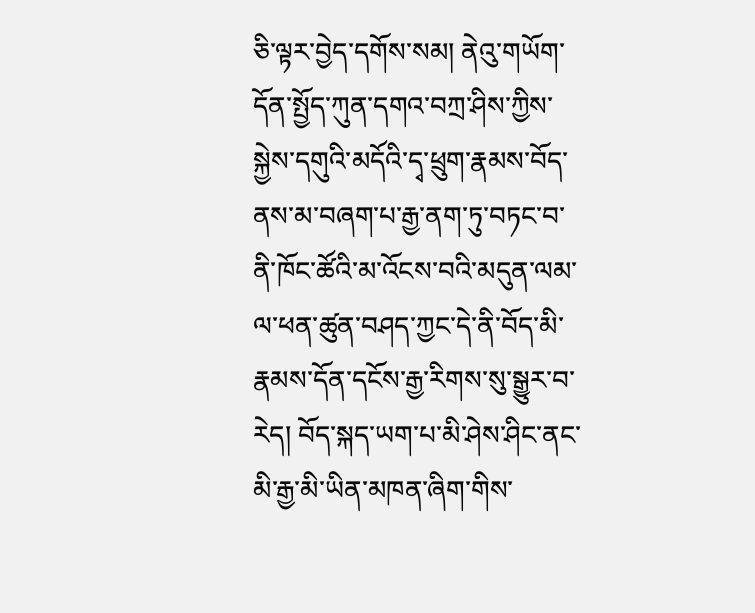ཅི་ལྟར་བྱེད་དགོས་སམ། ནེའུ་གཡོག་དོན་སྤྱོད་ཀུན་དགའ་བཀྲ་ཤིས་ཀྱིས་སྐྱེས་དགུའི་མདོའི་དྭ་ཕྲུག་རྣམས་བོད་ནས་མ་བཞག་པ་རྒྱ་ནག་ཏུ་བཏང་བ་ནི་ཁོང་ཚོའི་མ་འོངས་བའི་མདུན་ལམ་ལ་ཕན་ཚུན་བཤད་ཀྱང་དེ་ནི་བོད་མི་རྣམས་དོན་དངོས་རྒྱ་རིགས་སུ་སྒྱུར་བ་རེད། བོད་སྐད་ཡག་པ་མི་ཤེས་ཤིང་ནང་མི་རྒྱ་མི་ཡིན་མཁན་ཞིག་གིས་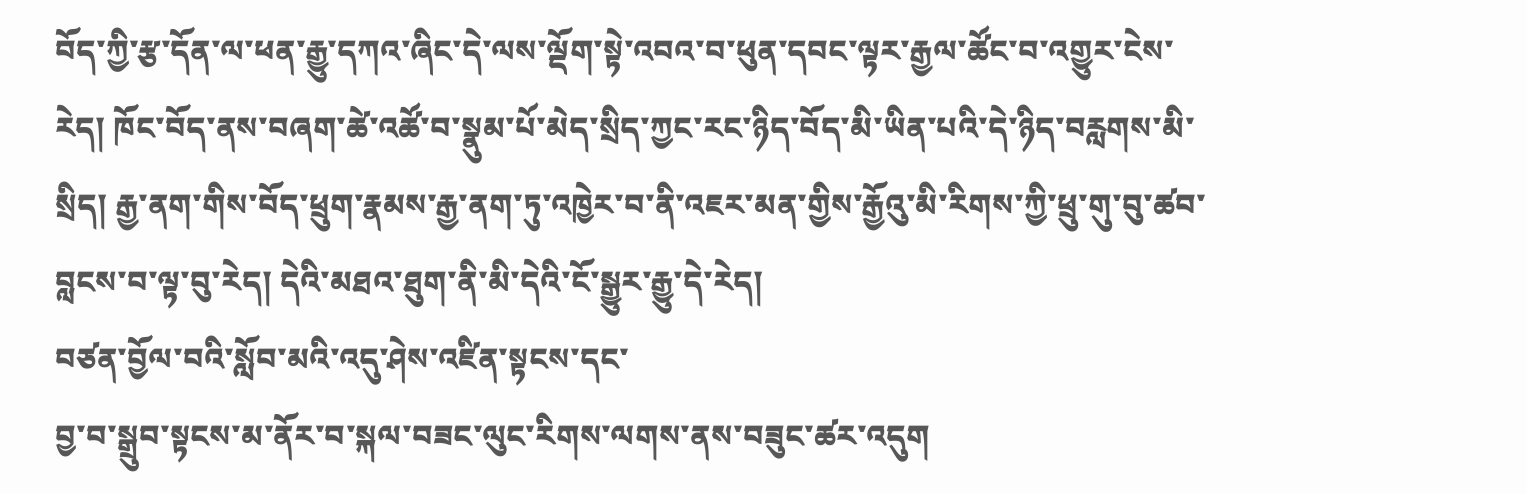བོད་ཀྱི་རྩ་དོན་ལ་ཕན་རྒྱུ་དཀའ་ཞིང་དེ་ལས་ལྡོག་སྟེ་འབའ་བ་ཕུན་དབང་ལྟར་རྒྱལ་ཚོང་བ་འགྱུར་ངེས་རེད། ཁོང་བོད་ནས་བཞག་ཚེ་འཚོ་བ་སྣུམ་པོ་མེད་སྲིད་ཀྱང་རང་ཉིད་བོད་མི་ཡིན་པའི་དེ་ཉིད་བརླགས་མི་སྲིད། རྒྱ་ནག་གིས་བོད་ཕྲུག་རྣམས་རྒྱ་ནག་ཏུ་འཁྱེར་བ་ནི་འཇར་མན་གྱིས་རྒྱོའུ་མི་རིགས་ཀྱི་ཕྲུ་གུ་བུ་ཚབ་བླངས་བ་ལྟ་བུ་རེད། དེའི་མཐའ་ཐུག་ནི་མི་དེའི་ངོ་སྒྱུར་རྒྱུ་དེ་རེད།
བཙན་བྱོལ་བའི་སློབ་མའི་འདུ་ཤེས་འཛིན་སྟངས་དང་
བྱ་བ་སྒྲུབ་སྟངས་མ་ནོར་བ་སྐལ་བཟང་ལུང་རིགས་ལགས་ནས་བཟུང་ཚར་འདུག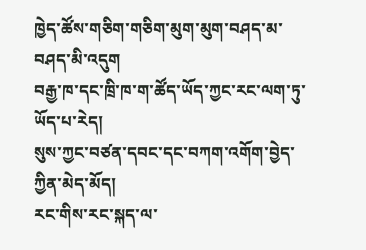ཁྱེད་ཚོས་གཅིག་གཅིག་མུག་མུག་བཤད་མ་བཤད་མི་འདུག
བརྒྱ་ཁ་དང་ཁྲི་ཁ་ག་ཚོད་ཡོད་ཀྱང་རང་ལག་ཏུ་ཡོད་པ་རེད།
སུས་ཀྱང་བཙན་དབང་དང་བཀག་འགོག་བྱེད་ཀྱིན་མེད་མོད།
རང་གིས་རང་སྐད་ལ་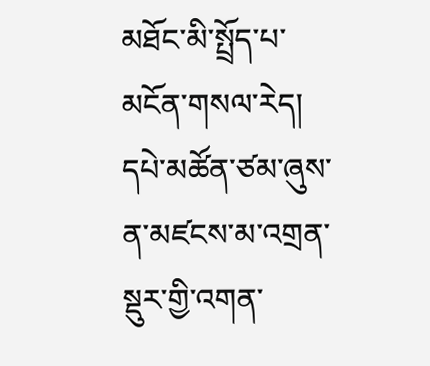མཐོང་མི་སྤྲོད་པ་མངོན་གསལ་རེད།
དཔེ་མཚོན་ཙམ་ཞུས་ན་མཛངས་མ་འགྲན་སྡུར་གྱི་འགན་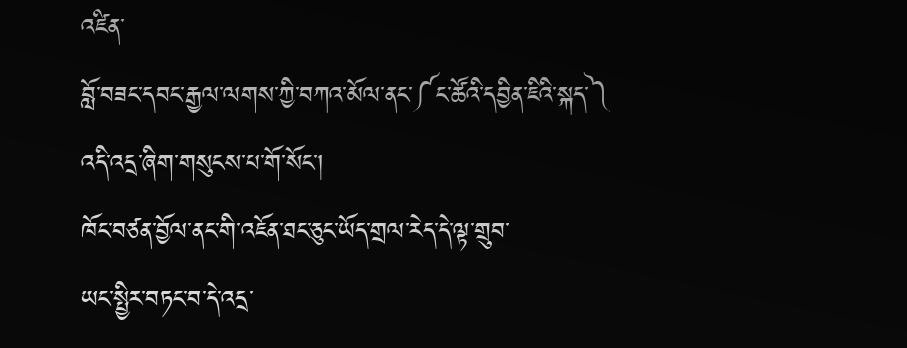འཛིན་
བློ་བཟང་དབང་རྒྱལ་ལགས་ཀྱི་བཀའ་མོལ་ནང་༼ང་ཚོའི་དབྱིན་ཇིའི་སྐད་༽
འདི་འདྲ་ཞིག་གསུངས་པ་གོ་སོང་།
ཁོང་བཙན་བྱོལ་ནང་གི་འཇོན་ཐང་ཅུང་ཡོད་གྲལ་རེད་དེ་ལྟ་གྲུབ་
ཡང་སྤྱིར་བཏང་བ་དེ་འདྲ་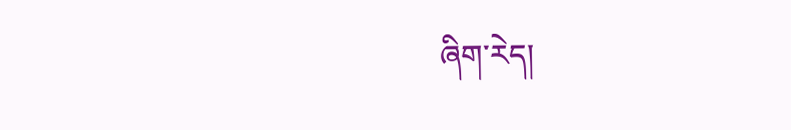ཞིག་རེད།